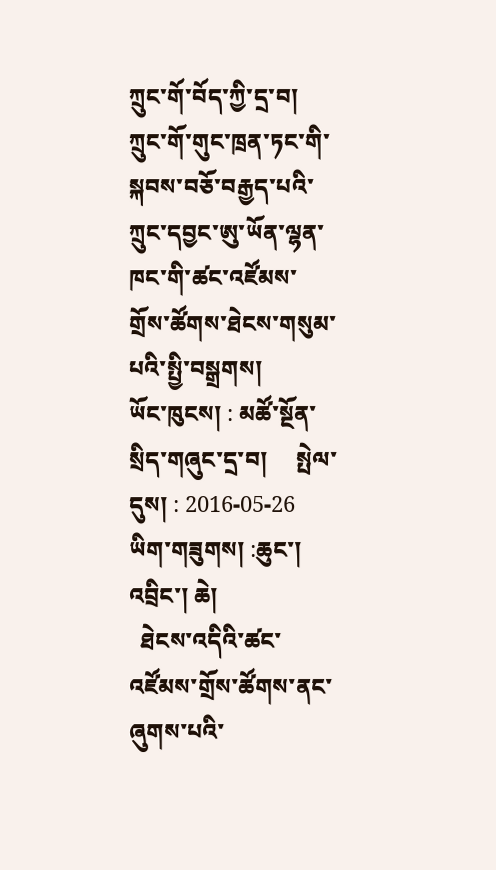ཀྲུང་གོ་བོད་ཀྱི་དྲ་བ།
ཀྲུང་གོ་གུང་ཁྲན་ཏང་གི་སྐབས་བཅོ་བརྒྱད་པའི་ཀྲུང་དབྱང་ཨུ་ཡོན་ལྷན་ཁང་གི་ཚང་འཛོམས་གྲོས་ཚོགས་ཐེངས་གསུམ་པའི་སྤྱི་བསྒྲགས།
ཡོང་ཁུངས། : མཚོ་སྔོན་སྲིད་གཞུང་དྲ་བ།     སྤེལ་དུས། : 2016-05-26
ཡིག་གཟུགས། :ཆུང་། འབྲིང་། ཆེ།
  ཐེངས་འདིའི་ཚང་འཛོམས་གྲོས་ཚོགས་ནང་ཞུགས་པའི་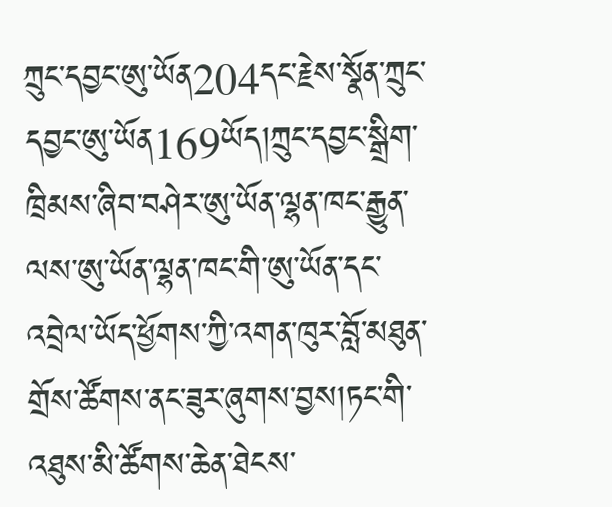ཀྲུང་དབྱང་ཨུ་ཡོན204དང་རྗེས་སྣོན་ཀྲུང་དབྱང་ཨུ་ཡོན169ཡོད།ཀྲུང་དབྱང་སྒྲིག་ཁྲིམས་ཞིབ་བཤེར་ཨུ་ཡོན་ལྷན་ཁང་རྒྱུན་ལས་ཨུ་ཡོན་ལྷན་ཁང་གི་ཨུ་ཡོན་དང་འབྲེལ་ཡོད་ཕྱོགས་ཀྱི་འགན་ཁུར་བློ་མཐུན་གྲོས་ཚོགས་ནང་ཟུར་ཞུགས་བྱས།ཏང་གི་འཐུས་མི་ཚོགས་ཆེན་ཐེངས་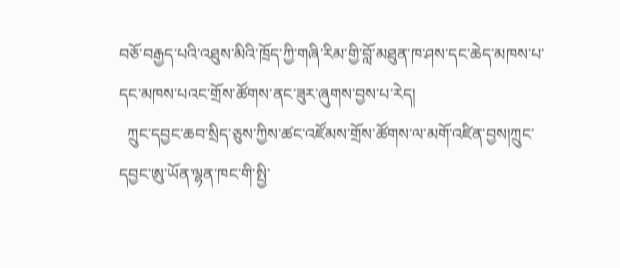བཅོ་བརྒྱད་པའི་འཐུས་མིའི་ཁྲོད་ཀྱི་གཞི་རིམ་གྱི་བློ་མཐུན་ཁ་ཤས་དང་ཆེད་མཁས་པ་དང་མཁས་པའང་གྲོས་ཚོགས་ནང་ཟུར་ཞུགས་བྱས་པ་རེད།
  ཀྲུང་དབྱང་ཆབ་སྲིད་ཅུས་ཀྱིས་ཚང་འཛོམས་གྲོས་ཚོགས་ལ་མགོ་འཛིན་བྱས།ཀྲུང་དབྱང་ཨུ་ཡོན་ལྷན་ཁང་གི་སྤྱི་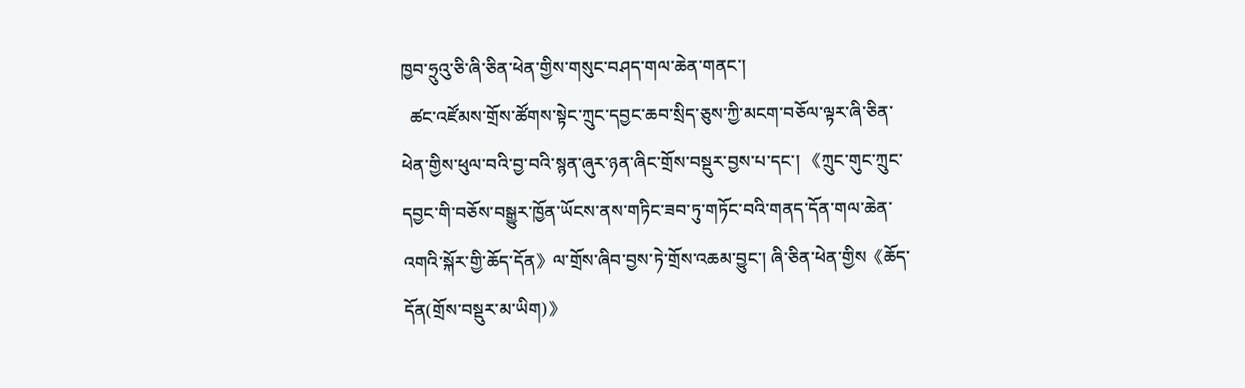ཁྱབ་ཧྲུའུ་ཅི་ཞི་ཅིན་ཕེན་གྱིས་གསུང་བཤད་གལ་ཆེན་གནང་།
  ཚང་འཛོམས་གྲོས་ཚོགས་སྟེང་ཀྲུང་དབྱང་ཆབ་སྲིད་ཅུས་ཀྱི་མངག་བཅོལ་ལྟར་ཞི་ཅིན་ཕེན་གྱིས་ཕུལ་བའི་བྱ་བའི་སྙན་ཞུར་ཉན་ཞིང་གྲོས་བསྡུར་བྱས་པ་དང་། 《ཀྲུང་གུང་ཀྲུང་དབྱང་གི་བཅོས་བསྒྱུར་ཁྱོན་ཡོངས་ནས་གཏིང་ཟབ་ཏུ་གཏོང་བའི་གནད་དོན་གལ་ཆེན་འགའི་སྐོར་གྱི་ཆོད་དོན》ལ་གྲོས་ཞིབ་བྱས་ཏེ་གྲོས་འཆམ་བྱུང་། ཞི་ཅིན་ཕེན་གྱིས《ཆོད་དོན(གྲོས་བསྡུར་མ་ཡིག)》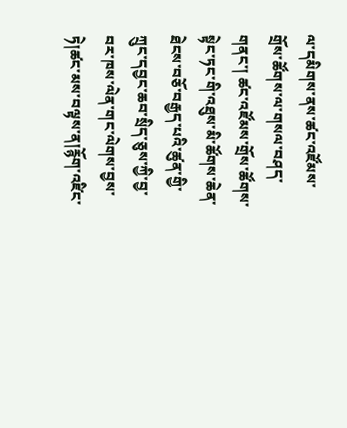ལ་དམིགས་ནས་ཚང་འཛོམས་གྲོས་ཚོགས་ལ་གསལ་བཤད་གནང་། ཚང་འཛོམས་གྲོས་ཚོགས་སྟེང་ཏང་གི་འཐུས་མི་ཚོགས་ཆེན་ཐེངས་བཅོ་བརྒྱད་པའི་ཚུན་གྱི་ཀྲུང་དབྱང་ཆབ་སྲིད་ཅུས་ཀྱི་བྱ་བར་ཁས་ལེན་གང་ལེགས་བྱས་ཏེ།ཚང་མས་བལྟས་ན།རྙོག་འཛིང་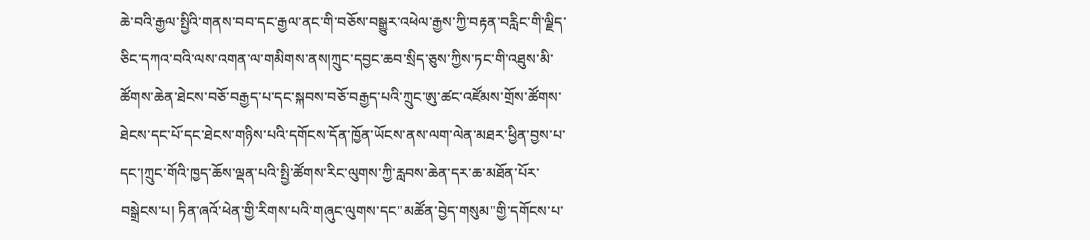ཆེ་བའི་རྒྱལ་སྤྱིའི་གནས་བབ་དང་རྒྱལ་ནང་གི་བཅོས་བསྒྱུར་འཕེལ་རྒྱས་ཀྱི་བརྟན་བརླིང་གི་ལྗིད་ཅིང་དཀའ་བའི་ལས་འགན་ལ་གམིགས་ནས།ཀྲུང་དབྱང་ཆབ་སྲིད་ཅུས་ཀྱིས་ཏང་གི་འཐུས་མི་ཚོགས་ཆེན་ཐེངས་བཅོ་བརྒྱད་པ་དང་སྐབས་བཅོ་བརྒྱད་པའི་ཀྲུང་ཨུ་ཚང་འཛོམས་གྲོས་ཚོགས་ཐེངས་དང་པོ་དང་ཐེངས་གཉིས་པའི་དགོངས་དོན་ཁྱོན་ཡོངས་ནས་ལག་ལེན་མཐར་ཕྱིན་བྱས་པ་དང་།ཀྲུང་གོའི་ཁྱད་ཆོས་ལྡན་པའི་སྤྱི་ཚོགས་རིང་ལུགས་ཀྱི་རླབས་ཆེན་དར་ཆ་མཐོན་པོར་བསྒྲེངས་པ། ཏིན་ཞའོ་ཕེན་གྱི་རིགས་པའི་གཞུང་ལུགས་དང"མཚོན་བྱེད་གསུམ"གྱི་དགོངས་པ་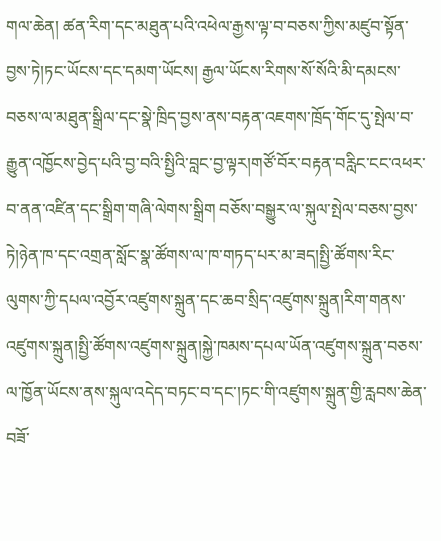གལ་ཆེན། ཚན་རིག་དང་མཐུན་པའི་འཕེལ་རྒྱས་ལྟ་བ་བཅས་ཀྱིས་མཛུབ་སྟོན་བྱས་ཏེ།ཏང་ཡོངས་དང་དམག་ཡོངས། རྒྱལ་ཡོངས་རིགས་སོ་སོའི་མི་དམངས་བཅས་ལ་མཐུན་སྒྲིལ་དང་སྣེ་ཁྲིད་བྱས་ནས་བརྟན་འཇགས་ཁྲོད་གོང་དུ་སྤེལ་བ་རྒྱུན་འཁྱོངས་བྱེད་པའི་བྱ་བའི་སྤྱིའི་བླང་བྱ་ལྟར།གཙོ་བོར་བརྟན་བརླིང་ངང་འཕར་བ་ནན་འཛིན་དང་སྒྲིག་གཞི་ལེགས་སྒྲིག བཅོས་བསྒྱུར་ལ་སྐུལ་སྤེལ་བཅས་བྱས་ཏེ།ཉེན་ཁ་དང་འགྲན་སློང་སྣ་ཚོགས་ལ་ཁ་གཏད་པར་མ་ཟད།སྤྱི་ཚོགས་རིང་ལུགས་ཀྱི་དཔལ་འབྱོར་འཛུགས་སྐྲུན་དང་ཆབ་སྲིད་འཛུགས་སྐྲུན།རིག་གནས་འཛུགས་སྐྲུན།སྤྱི་ཚོགས་འཛུགས་སྐྲུན།སྐྱེ་ཁམས་དཔལ་ཡོན་འཛུགས་སྐྲུན་བཅས་ལ་ཁྱོན་ཡོངས་ནས་སྐུལ་འདེད་བཏང་བ་དང་།ཏང་གི་འཛུགས་སྐྲུན་གྱི་རླབས་ཆེན་བཟོ་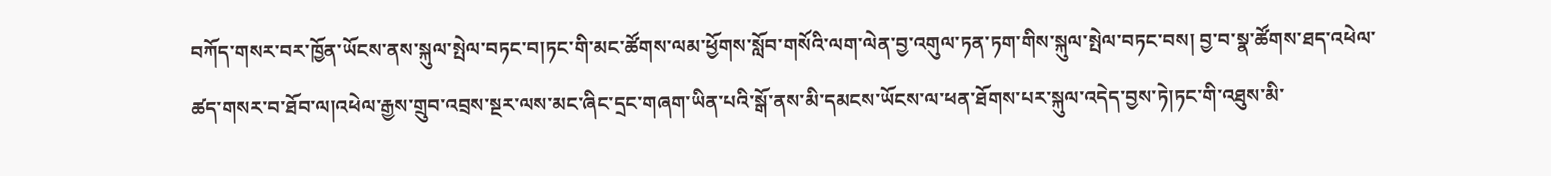བཀོད་གསར་བར་ཁྱོན་ཡོངས་ནས་སྐུལ་སྤེལ་བཏང་བ།ཏང་གི་མང་ཚོགས་ལམ་ཕྱོགས་སློབ་གསོའི་ལག་ལེན་བྱ་འགུལ་ཏན་ཏག་གིས་སྐུལ་སྤེལ་བཏང་བས། བྱ་བ་སྣ་ཚོགས་ཐད་འཕེལ་ཚད་གསར་བ་ཐོབ་ལ།འཕེལ་རྒྱས་གྲུབ་འབྲས་སྔར་ལས་མང་ཞིང་དྲང་གཞག་ཡིན་པའི་སྒོ་ནས་མི་དམངས་ཡོངས་ལ་ཕན་ཐོགས་པར་སྐུལ་འདེད་བྱས་ཏེ།ཏང་གི་འཐུས་མི་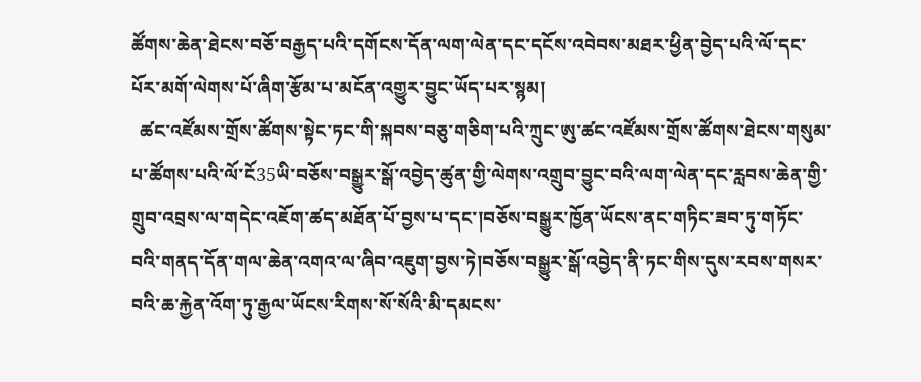ཚོགས་ཆེན་ཐེངས་བཅོ་བརྒྱད་པའི་དགོངས་དོན་ལག་ལེན་དང་དངོས་འབེབས་མཐར་ཕྱིན་བྱེད་པའི་ལོ་དང་པོར་མགོ་ལེགས་པོ་ཞིག་རྩོམ་པ་མངོན་འགྱུར་བྱུང་ཡོད་པར་སྙམ།
  ཚང་འཛོམས་གྲོས་ཚོགས་སྟེང་ཏང་གི་སྐབས་བཅུ་གཅིག་པའི་ཀྲུང་ཨུ་ཚང་འཛོམས་གྲོས་ཚོགས་ཐེངས་གསུམ་པ་ཚོགས་པའི་ལོ་ངོ35ཡི་བཅོས་བསྒྱུར་སྒོ་འབྱེད་ཚུན་གྱི་ལེགས་འགྲུབ་བྱུང་བའི་ལག་ལེན་དང་རླབས་ཆེན་གྱི་གྲུབ་འབྲས་ལ་གདེང་འཇོག་ཚད་མཐོན་པོ་བྱས་པ་དང་།བཅོས་བསྒྱུར་ཁྱོན་ཡོངས་ནང་གཏིང་ཟབ་ཏུ་གཏོང་བའི་གནད་དོན་གལ་ཆེན་འགའ་ལ་ཞིབ་འཇུག་བྱས་ཏེ།བཅོས་བསྒྱུར་སྒོ་འབྱེད་ནི་ཏང་གིས་དུས་རབས་གསར་བའི་ཆ་རྐྱེན་འོག་ཏུ་རྒྱལ་ཡོངས་རིགས་སོ་སོའི་མི་དམངས་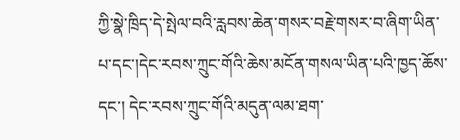ཀྱི་སྣེ་ཁྲིད་དེ་སྤེལ་བའི་རླབས་ཆེན་གསར་བརྗེ་གསར་བ་ཞིག་ཡིན་པ་དང་།དེང་རབས་ཀྲུང་གོའི་ཆེས་མངོན་གསལ་ཡིན་པའི་ཁྱད་ཆོས་དང་། དེང་རབས་ཀྲུང་གོའི་མདུན་ལམ་ཐག་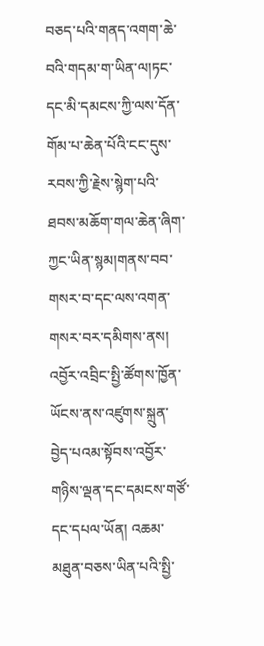བཅད་པའི་གནད་འགག་ཆེ་བའི་གདམ་ག་ཡིན་ལ།ཏང་དང་མི་དམངས་ཀྱི་ལས་དོན་གོམ་པ་ཆེན་པོའི་ངང་དུས་རབས་ཀྱི་རྗེས་སྙེག་པའི་ཐབས་མཆོག་གལ་ཆེན་ཞིག་ཀྱང་ཡིན་སྙམ།གནས་བབ་གསར་བ་དང་ལས་འགན་གསར་བར་དམིགས་ནས། འབྱོར་འབྲིང་སྤྱི་ཚོགས་ཁྱོན་ཡོངས་ནས་འཛུགས་སྐྲུན་བྱེད་པའམ་སྟོབས་འབྱོར་གཉིས་ལྡན་དང་དམངས་གཙོ་དང་དཔལ་ཡོན། འཆམ་མཐུན་བཅས་ཡིན་པའི་སྤྱི་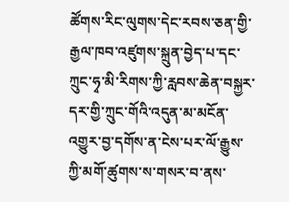ཚོགས་རིང་ལུགས་དེང་རབས་ཅན་གྱི་རྒྱལ་ཁབ་འཛུགས་སྐྲུན་བྱེད་པ་དང་ཀྲུང་ཧྭ་མི་རིགས་ཀྱི་རླབས་ཆེན་བསྐྱར་དར་གྱི་ཀྲུང་གོའི་འདུན་མ་མངོན་འགྱུར་བྱ་དགོས་ན་ངེས་པར་ལོ་རྒྱུས་ཀྱི་མགོ་ཚུགས་ས་གསར་བ་ནས་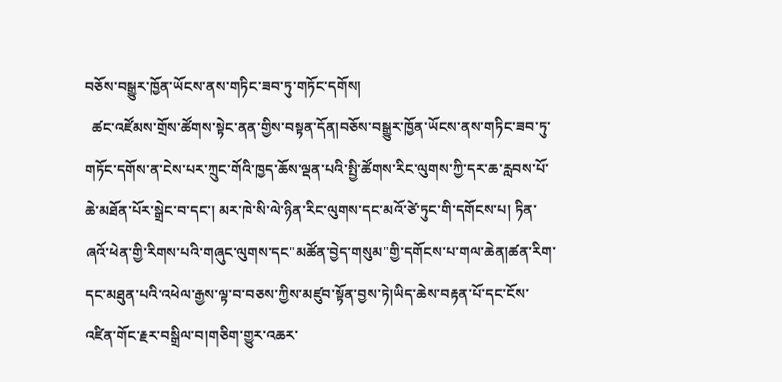བཅོས་བསྒྱུར་ཁྱོན་ཡོངས་ནས་གཏིང་ཟབ་ཏུ་གཏོང་དགོས།
  ཚང་འཛོམས་གྲོས་ཚོགས་སྟེང་ནན་གྱིས་བསྟན་དོན།བཅོས་བསྒྱུར་ཁྱོན་ཡོངས་ནས་གཏིང་ཟབ་ཏུ་གཏོང་དགོས་ན་ངེས་པར་ཀྲུང་གོའི་ཁྱད་ཆོས་ལྡན་པའི་སྤྱི་ཚོགས་རིང་ལུགས་ཀྱི་དར་ཆ་རླབས་པོ་ཆེ་མཐོན་པོར་སྒྲེང་བ་དང་། མར་ཁེ་སི་ལེ་ཉིན་རིང་ལུགས་དང་མའོ་ཙེ་ཏུང་གི་དགོངས་པ། ཏིན་ཞའོ་ཕེན་གྱི་རིགས་པའི་གཞུང་ལུགས་དང"མཚོན་བྱེད་གསུམ"གྱི་དགོངས་པ་གལ་ཆེན།ཚན་རིག་དང་མཐུན་པའི་འཕེལ་རྒྱས་ལྟ་བ་བཅས་ཀྱིས་མཛུབ་སྟོན་བྱས་ཏེ།ཡིད་ཆེས་བརྟན་པོ་དང་ངོས་འཛིན་གོང་རྗར་བསྒྲིལ་བ།གཅིག་གྱུར་འཆར་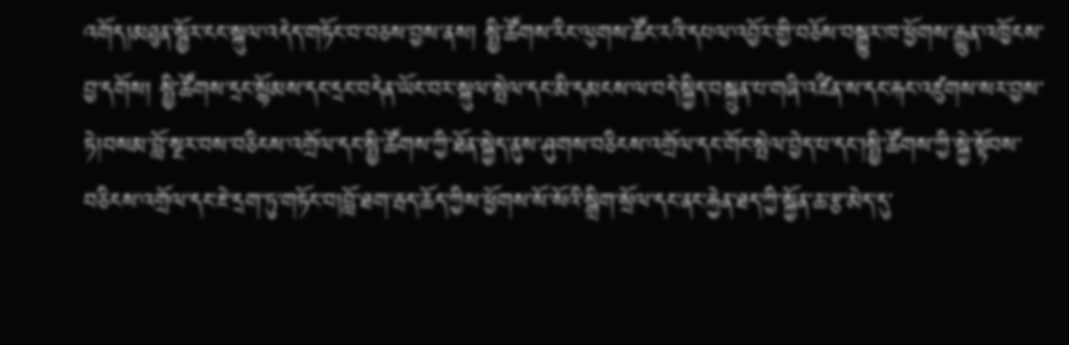འགོད།མཐུན་སྦྱོར་ངང་སྐུལ་འདེད་གཏོང་བ་བཅས་བྱས་ནས། སྤྱི་ཚོགས་རིང་ལུགས་ཚོང་རའི་དཔལ་འབྱོར་གྱི་བཅོས་བསྒྱུར་ཁ་ཕྱོགས་རྒྱུན་འཁྱོངས་བྱ་དགོས། སྤྱི་ཚོགས་དྲང་སྙོམས་དང་དྲང་བདེན་ཡོང་བར་སྐུལ་སྤེལ་དང་མི་དམངས་ལ་བདེ་སྐྱིད་བསྐྲུན་པ་གཞི་འཛིན་ས་དང་རྐང་འཛུགས་སར་བྱས་ཏེ།བསམ་བློ་སྔར་བས་བཅིངས་འགྲོལ་དང་སྤྱི་ཚོགས་ཀྱི་ཐོན་སྐྱེད་ནུས་ཤུགས་བཅིངས་འགྲོལ་དང་གོང་སྤེལ་བྱེད་པ་དང་།སྤྱི་ཚོགས་ཀྱི་སྐྱེ་སྟོབས་བཅིངས་འགྲོལ་དང་ཇེ་དྲག་ཏུ་གཏོང་བ།བློ་ཐག་རྦད་ཆོད་ཀྱིས་ཕྱོགས་སོ་སོའི་སྒྲིག་སྲོལ་དང་ནང་རྐྱེན་ཐད་ཀྱི་སྐྱོན་ཆ་རྩ་མེད་དུ་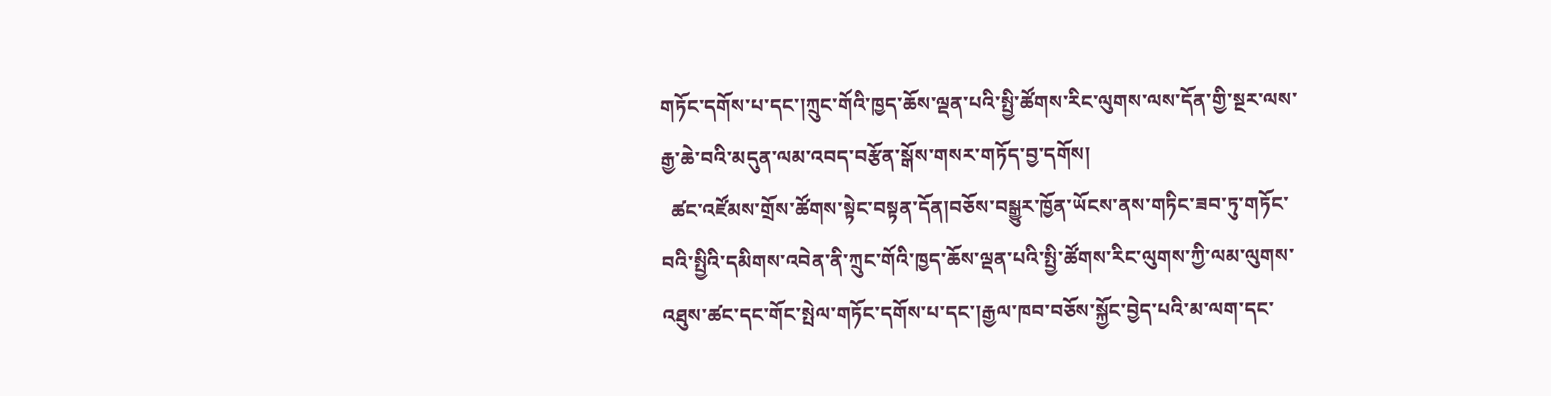གཏོང་དགོས་པ་དང་།ཀྲུང་གོའི་ཁྱད་ཆོས་ལྡན་པའི་སྤྱི་ཚོགས་རིང་ལུགས་ལས་དོན་གྱི་སྔར་ལས་རྒྱ་ཆེ་བའི་མདུན་ལམ་འབད་བརྩོན་སྒོས་གསར་གཏོད་བྱ་དགོས།
  ཚང་འཛོམས་གྲོས་ཚོགས་སྟེང་བསྟན་དོན།བཅོས་བསྒྱུར་ཁྱོན་ཡོངས་ནས་གཏིང་ཟབ་ཏུ་གཏོང་བའི་སྤྱིའི་དམིགས་འབེན་ནི་ཀྲུང་གོའི་ཁྱད་ཆོས་ལྡན་པའི་སྤྱི་ཚོགས་རིང་ལུགས་ཀྱི་ལམ་ལུགས་འཐུས་ཚང་དང་གོང་སྤེལ་གཏོང་དགོས་པ་དང་།རྒྱལ་ཁབ་བཅོས་སྐྱོང་བྱེད་པའི་མ་ལག་དང་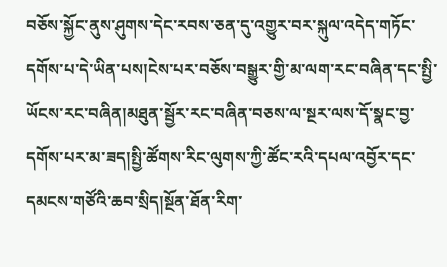བཅོས་སྐྱོང་ནུས་ཤུགས་དེང་རབས་ཅན་དུ་འགྱུར་བར་སྐུལ་འདེད་གཏོང་དགོས་པ་དེ་ཡིན་པས།ངེས་པར་བཅོས་བསྒྱུར་གྱི་མ་ལག་རང་བཞིན་དང་སྤྱི་ཡོངས་རང་བཞིན།མཐུན་སྦྱོར་རང་བཞིན་བཅས་ལ་སྔར་ལས་དོ་སྣང་བྱ་དགོས་པར་མ་ཟད།སྤྱི་ཚོགས་རིང་ལུགས་ཀྱི་ཚོང་རའི་དཔལ་འབྱོར་དང་དམངས་གཙོའི་ཆབ་སྲིད།སྔོན་ཐོན་རིག་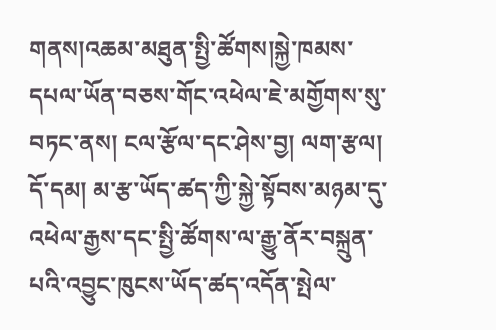གནས།འཆམ་མཐུན་སྤྱི་ཚོགས།སྐྱེ་ཁམས་དཔལ་ཡོན་བཅས་གོང་འཕེལ་ཇེ་མགྱོགས་སུ་བཏང་ནས། ངལ་རྩོལ་དང་ཤེས་བྱ། ལག་རྩལ། དོ་དམ། མ་རྩ་ཡོད་ཚད་ཀྱི་སྐྱེ་སྟོབས་མཉམ་དུ་འཕེལ་རྒྱས་དང་སྤྱི་ཚོགས་ལ་རྒྱུ་ནོར་བསྐྲུན་པའི་འབྱུང་ཁུངས་ཡོད་ཚད་འདོན་སྤེལ་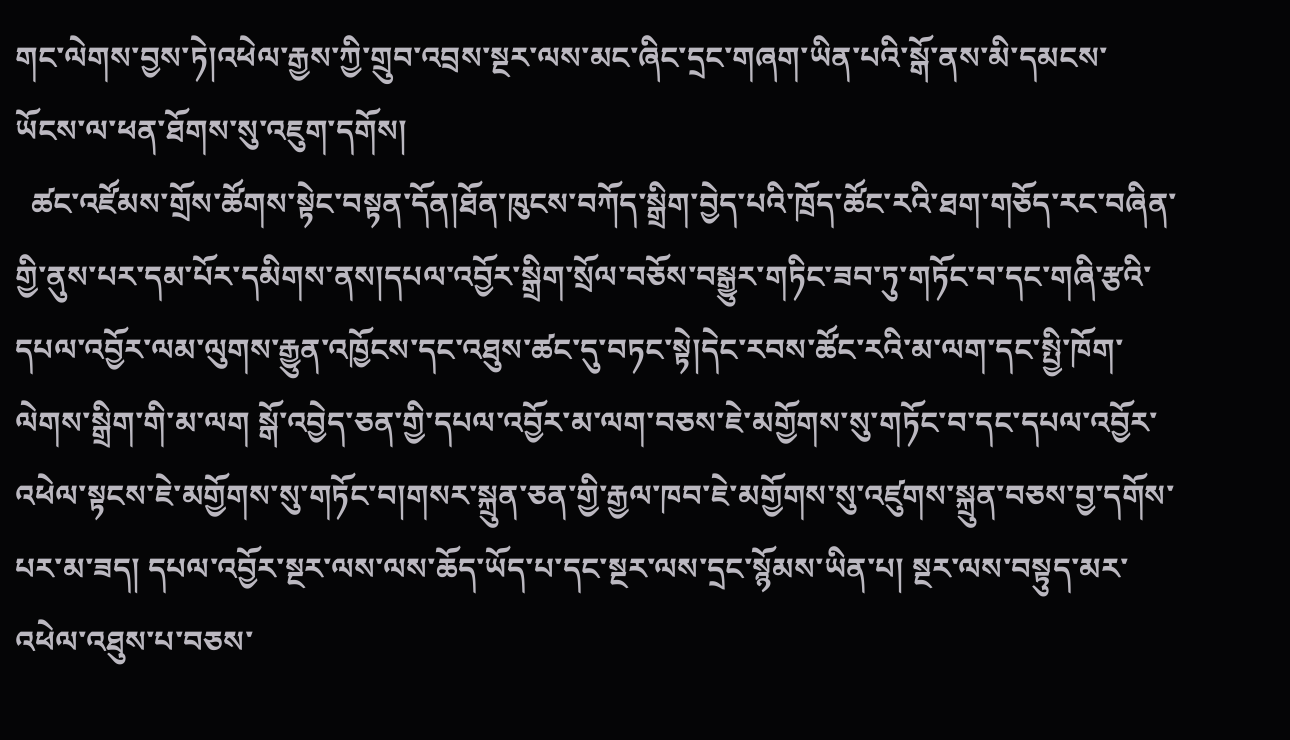གང་ལེགས་བྱས་ཏེ།འཕེལ་རྒྱས་ཀྱི་གྲུབ་འབྲས་སྔར་ལས་མང་ཞིང་དྲང་གཞག་ཡིན་པའི་སྒོ་ནས་མི་དམངས་ཡོངས་ལ་ཕན་ཐོགས་སུ་འཇུག་དགོས།
  ཚང་འཛོམས་གྲོས་ཚོགས་སྟེང་བསྟན་དོན།ཐོན་ཁུངས་བཀོད་སྒྲིག་བྱེད་པའི་ཁྲོད་ཚོང་རའི་ཐག་གཅོད་རང་བཞིན་གྱི་ནུས་པར་དམ་པོར་དམིགས་ནས།དཔལ་འབྱོར་སྒྲིག་སྲོལ་བཅོས་བསྒྱུར་གཏིང་ཟབ་ཏུ་གཏོང་བ་དང་གཞི་རྩའི་དཔལ་འབྱོར་ལམ་ལུགས་རྒྱུན་འཁྱོངས་དང་འཐུས་ཚང་དུ་བཏང་སྟེ།དེང་རབས་ཚོང་རའི་མ་ལག་དང་སྤྱི་ཁོག་ལེགས་སྒྲིག་གི་མ་ལག སྒོ་འབྱེད་ཅན་གྱི་དཔལ་འབྱོར་མ་ལག་བཅས་ཇེ་མགྱོགས་སུ་གཏོང་བ་དང་དཔལ་འབྱོར་འཕེལ་སྟངས་ཇེ་མགྱོགས་སུ་གཏོང་བ།གསར་སྐྲུན་ཅན་གྱི་རྒྱལ་ཁབ་ཇེ་མགྱོགས་སུ་འཛུགས་སྐྲུན་བཅས་བྱ་དགོས་པར་མ་ཟད། དཔལ་འབྱོར་སྔར་ལས་ལས་ཆོད་ཡོད་པ་དང་སྔར་ལས་དྲང་སྙོམས་ཡིན་པ། སྔར་ལས་བསྟུད་མར་འཕེལ་འཐུས་པ་བཅས་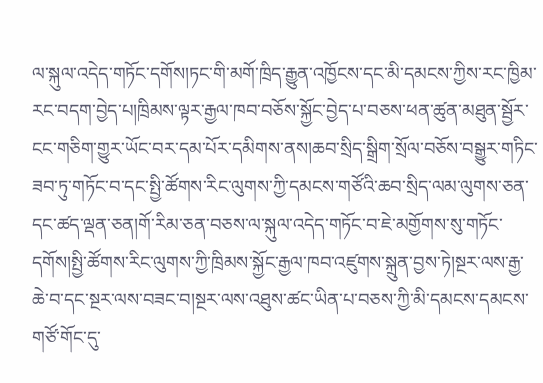ལ་སྐུལ་འདེད་གཏོང་དགོས།ཏང་གི་མགོ་ཁྲིད་རྒྱུན་འཁྱོངས་དང་མི་དམངས་ཀྱིས་རང་ཁྱིམ་རང་བདག་བྱེད་པ།ཁྲིམས་ལྟར་རྒྱལ་ཁབ་བཅོས་སྐྱོང་བྱེད་པ་བཅས་ཕན་ཚུན་མཐུན་སྦྱོར་ངང་གཅིག་གྱུར་ཡོང་བར་དམ་པོར་དམིགས་ནས།ཆབ་སྲིད་སྒྲིག་སྲོལ་བཅོས་བསྒྱུར་གཏིང་ཟབ་ཏུ་གཏོང་བ་དང་སྤྱི་ཚོགས་རིང་ལུགས་ཀྱི་དམངས་གཙོའི་ཆབ་སྲིད་ལམ་ལུགས་ཅན་དང་ཚད་ལྡན་ཅན།གོ་རིམ་ཅན་བཅས་ལ་སྐུལ་འདེད་གཏོང་བ་ཇེ་མགྱོགས་སུ་གཏོང་དགོས།སྤྱི་ཚོགས་རིང་ལུགས་ཀྱི་ཁྲིམས་སྐྱོང་རྒྱལ་ཁབ་འཛུགས་སྐྲུན་བྱས་ཏེ།སྔར་ལས་རྒྱ་ཆེ་བ་དང་སྔར་ལས་བཟང་བ།སྔར་ལས་འཐུས་ཚང་ཡིན་པ་བཅས་ཀྱི་མི་དམངས་དམངས་གཙོ་གོང་དུ་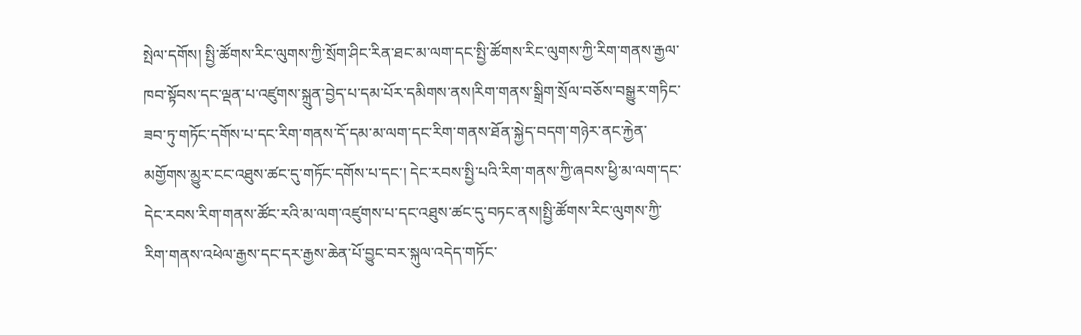སྤེལ་དགོས། སྤྱི་ཚོགས་རིང་ལུགས་ཀྱི་སྲོག་ཤིང་རིན་ཐང་མ་ལག་དང་སྤྱི་ཚོགས་རིང་ལུགས་ཀྱི་རིག་གནས་རྒྱལ་ཁབ་སྟོབས་དང་ལྡན་པ་འཛུགས་སྐྲུན་བྱེད་པ་དམ་པོར་དམིགས་ནས།རིག་གནས་སྒྲིག་སྲོལ་བཅོས་བསྒྱུར་གཏིང་ཟབ་ཏུ་གཏོང་དགོས་པ་དང་རིག་གནས་དོ་དམ་མ་ལག་དང་རིག་གནས་ཐོན་སྐྱེད་བདག་གཉེར་ནང་རྐྱེན་མགྱོགས་མྱུར་ངང་འཐུས་ཚང་དུ་གཏོང་དགོས་པ་དང་། དེང་རབས་སྤྱི་པའི་རིག་གནས་ཀྱི་ཞབས་ཕྱི་མ་ལག་དང་དེང་རབས་རིག་གནས་ཚོང་རའི་མ་ལག་འཛུགས་པ་དང་འཐུས་ཚང་དུ་བཏང་ནས།སྤྱི་ཚོགས་རིང་ལུགས་ཀྱི་རིག་གནས་འཕེལ་རྒྱས་དང་དར་རྒྱས་ཆེན་པོ་བྱུང་བར་སྐུལ་འདེད་གཏོང་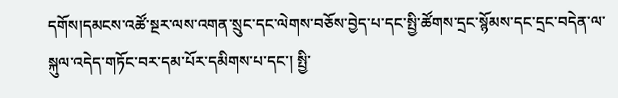དགོས།དམངས་འཚོ་སྔར་ལས་འགན་སྲུང་དང་ལེགས་བཅོས་བྱེད་པ་དང་སྤྱི་ཚོགས་དྲང་སྙོམས་དང་དྲང་བདེན་ལ་སྐུལ་འདེད་གཏོང་བར་དམ་པོར་དམིགས་པ་དང་། སྤྱི་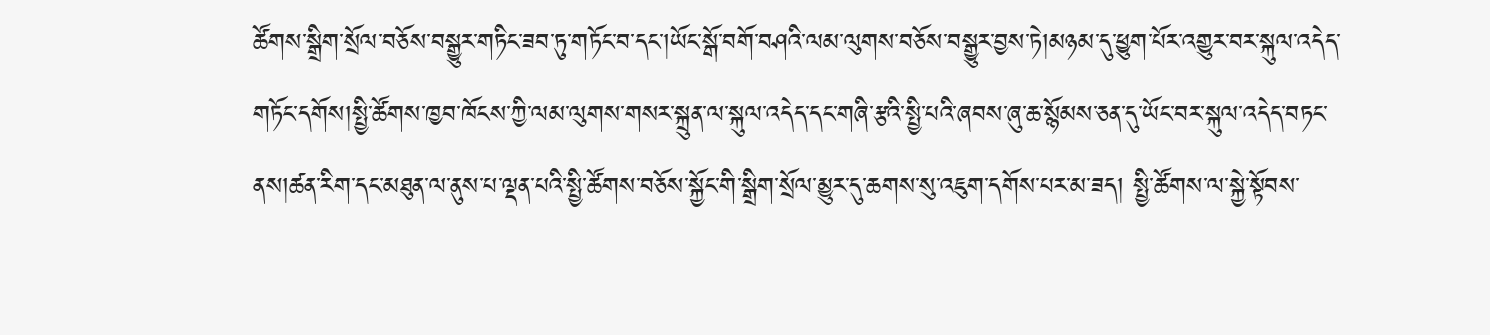ཚོགས་སྒྲིག་སྲོལ་བཅོས་བསྒྱུར་གཏིང་ཟབ་ཏུ་གཏོང་བ་དང་།ཡོང་སྒོ་བགོ་བཤའི་ལམ་ལུགས་བཅོས་བསྒྱུར་བྱས་ཏེ།མཉམ་དུ་ཕྱུག་པོར་འགྱུར་བར་སྐུལ་འདེད་གཏོང་དགོས།སྤྱི་ཚོགས་ཁྱབ་ཁོངས་ཀྱི་ལམ་ལུགས་གསར་སྐྲུན་ལ་སྐུལ་འདེད་དང་གཞི་རྩའི་སྤྱི་པའི་ཞབས་ཞུ་ཆ་སྙོམས་ཅན་དུ་ཡོང་བར་སྐུལ་འདེད་བཏང་ནས།ཚན་རིག་དང་མཐུན་ལ་ནུས་པ་ལྡན་པའི་སྤྱི་ཚོགས་བཅོས་སྐྱོང་གི་སྒྲིག་སྲོལ་མྱུར་དུ་ཆགས་སུ་འཇུག་དགོས་པར་མ་ཟད། སྤྱི་ཚོགས་ལ་སྐྱེ་སྟོབས་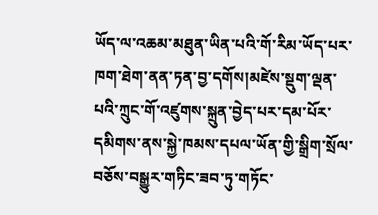ཡོད་ལ་འཆམ་མཐུན་ཡིན་པའི་གོ་རིམ་ཡོད་པར་ཁག་ཐེག་ནན་ཏན་བྱ་དགོས།མཛེས་སྡུག་ལྡན་པའི་ཀྲུང་གོ་འཛུགས་སྐྲུན་བྱེད་པར་དམ་པོར་དམིགས་ནས་སྐྱེ་ཁམས་དཔལ་ཡོན་གྱི་སྒྲིག་སྲོལ་བཅོས་བསྒྱུར་གཏིང་ཟབ་ཏུ་གཏོང་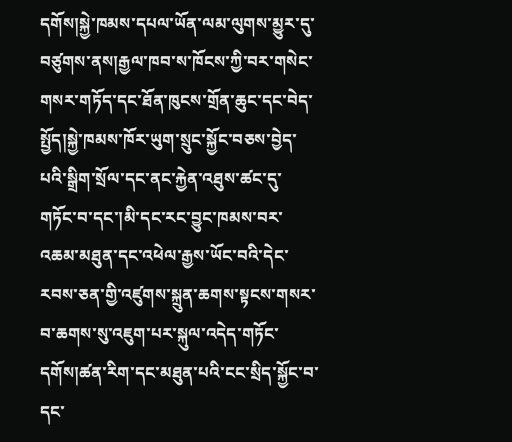དགོས།སྐྱེ་ཁམས་དཔལ་ཡོན་ལམ་ལུགས་མྱུར་དུ་བཙུགས་ནས།རྒྱལ་ཁབ་ས་ཁོངས་ཀྱི་བར་གསེང་གསར་གཏོད་དང་ཐོན་ཁུངས་གྲོན་ཆུང་དང་བེད་སྤྱོད།སྐྱེ་ཁམས་ཁོར་ཡུག་སྲུང་སྐྱོང་བཅས་བྱེད་པའི་སྒྲིག་སྲོལ་དང་ནང་རྐྱེན་འཐུས་ཚང་དུ་གཏོང་བ་དང་།མི་དང་རང་བྱུང་ཁམས་བར་འཆམ་མཐུན་དང་འཕེལ་རྒྱས་ཡོང་བའི་དེང་རབས་ཅན་གྱི་འཛུགས་སྐྲུན་ཆགས་སྟངས་གསར་བ་ཆགས་སུ་འཇུག་པར་སྐུལ་འདེད་གཏོང་དགོས།ཚན་རིག་དང་མཐུན་པའི་ངང་སྲིད་སྐྱོང་བ་དང་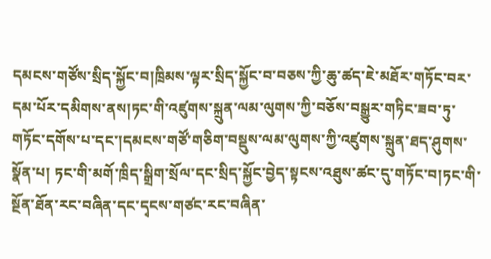དམངས་གཙོས་སྲིད་སྐྱོང་བ།ཁྲིམས་ལྟར་སྲིད་སྐྱོང་བ་བཅས་ཀྱི་ཆུ་ཚད་ཇེ་མཐོར་གཏོང་བར་དམ་པོར་དམིགས་ནས།ཏང་གི་འཛུགས་སྐྲུན་ལམ་ལུགས་ཀྱི་བཅོས་བསྒྱུར་གཏིང་ཟབ་ཏུ་གཏོང་དགོས་པ་དང་།དམངས་གཙོ་གཅིག་བསྡུས་ལམ་ལུགས་ཀྱི་འཛུགས་སྐྲུན་ཐད་ཤུགས་སྣོན་པ། ཏང་གི་མགོ་ཁྲིད་སྒྲིག་སྲོལ་དང་སྲིད་སྐྱོང་བྱེད་སྟངས་འཐུས་ཚང་དུ་གཏོང་བ།ཏང་གི་སྔོན་ཐོན་རང་བཞིན་དང་དྭངས་གཙང་རང་བཞིན་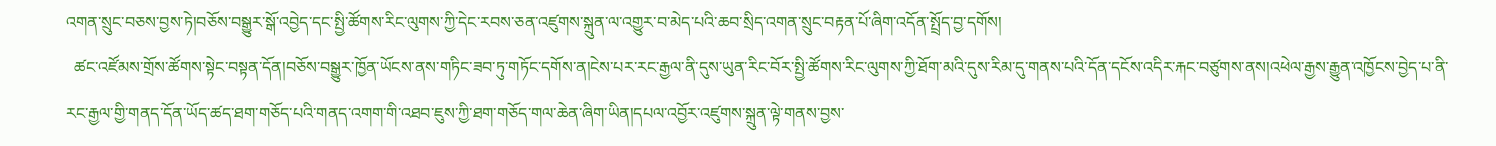འགན་སྲུང་བཅས་བྱས་ཏེ།བཅོས་བསྒྱུར་སྒོ་འབྱེད་དང་སྤྱི་ཚོགས་རིང་ལུགས་ཀྱི་དེང་རབས་ཅན་འཛུགས་སྐྲུན་ལ་འགྱུར་བ་མེད་པའི་ཆབ་སྲིད་འགན་སྲུང་བརྟན་པོ་ཞིག་འདོན་སྤྲོད་བྱ་དགོས།
  ཚང་འཛོམས་གྲོས་ཚོགས་སྟེང་བསྟན་དོན།བཅོས་བསྒྱུར་ཁྱོན་ཡོངས་ནས་གཏིང་ཟབ་ཏུ་གཏོང་དགོས་ན།ངེས་པར་རང་རྒྱལ་ནི་དུས་ཡུན་རིང་བོར་སྤྱི་ཚོགས་རིང་ལུགས་ཀྱི་ཐོག་མའི་དུས་རིམ་དུ་གནས་པའི་དོན་དངོས་འདིར་རྐང་བཙུགས་ནས།འཕེལ་རྒྱས་རྒྱུན་འཁྱོངས་བྱེད་པ་ནི་རང་རྒྱལ་གྱི་གནད་དོན་ཡོད་ཚད་ཐག་གཅོད་པའི་གནད་འགག་གི་འཐབ་ཇུས་ཀྱི་ཐག་གཅོད་གལ་ཆེན་ཞིག་ཡིན།དཔལ་འབྱོར་འཛུགས་སྐྲུན་ལྟེ་གནས་བྱས་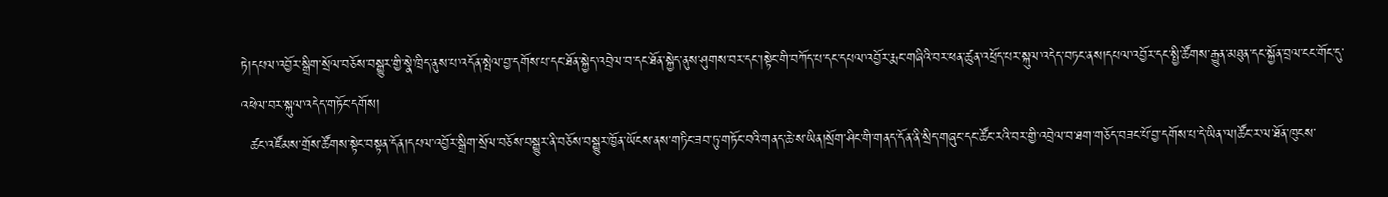ཏེ།དཔལ་འབྱོར་སྒྲིག་སྲོལ་བཅོས་བསྒྱུར་གྱི་སྣེ་ཁྲིད་ནུས་པ་འདོན་སྤེལ་བྱ་དགོས་པ་དང་ཐོན་སྐྱེད་འབྲེལ་བ་དང་ཐོན་སྐྱེད་ནུས་ཤུགས་བར་དང་།སྟེང་གི་བཀོད་པ་དང་དཔལ་འབྱོར་རྨང་གཞིའི་བར་ཕན་ཚུན་འཕྲོད་པར་སྐུལ་འདེད་བཏང་ནས།དཔལ་འབྱོར་དང་སྤྱི་ཚོགས་རྒྱུན་མཐུན་དང་སྐྱོན་བྲལ་ངང་གོང་དུ་འཕེལ་བར་སྐུལ་འདེད་གཏོང་དགོས།
  ཚང་འཛོམས་གྲོས་ཚོགས་སྟེང་བསྟན་དོན།དཔལ་འབྱོར་སྒྲིག་སྲོལ་བཅོས་བསྒྱུར་ནི་བཅོས་བསྒྱུར་ཁྱོན་ཡོངས་ནས་གཏིང་ཟབ་ཏུ་གཏོང་བའི་གནད་ཆེ་ས་ཡིན།སྲོག་ཤིང་གི་གནད་དོན་ནི་སྲིད་གཞུང་དང་ཚོང་རའི་བར་གྱི་འབྲེལ་བ་ཐག་གཅོད་བཟང་པོ་བྱ་དགོས་པ་དེ་ཡིན་ལ།ཚོང་ར་ལ་ཐོན་ཁུངས་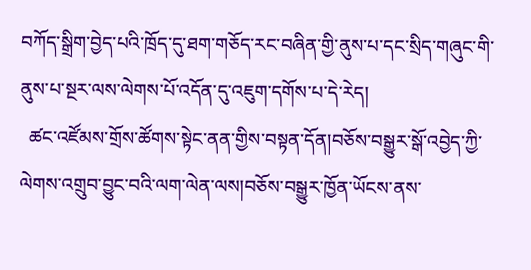བཀོད་སྒྲིག་བྱེད་པའི་ཁྲོད་དུ་ཐག་གཅོད་རང་བཞིན་གྱི་ནུས་པ་དང་སྲིད་གཞུང་གི་ནུས་པ་སྔར་ལས་ལེགས་པོ་འདོན་དུ་འཇུག་དགོས་པ་དེ་རེད།
  ཚང་འཛོམས་གྲོས་ཚོགས་སྟེང་ནན་གྱིས་བསྟན་དོན།བཅོས་བསྒྱུར་སྒོ་འབྱེད་ཀྱི་ལེགས་འགྲུབ་བྱུང་བའི་ལག་ལེན་ལས།བཅོས་བསྒྱུར་ཁྱོན་ཡོངས་ནས་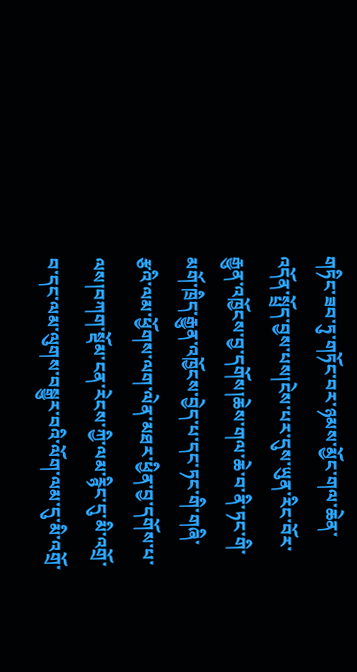གཏིང་ཟབ་ཏུ་གཏོང་བར་ཉམས་མྱོང་གལ་ཆེན་འདོན་སྤྲོད་བྱས་པས།ངེས་པར་དུས་ཡུན་རིང་བོར་རྒྱུན་འཁྱོངས་བྱ་དགོས།ཆེས་གལ་ཆེ་བ་ནི་ཏང་གི་མགོ་ཁྲིད་རྒྱུན་འཁྱོངས་བྱེད་པ་དང་ཏང་གི་གཞི་རྩའི་ལམ་ཕྱོགས་ལག་ལེན་མཐར་ཕྱིན་བྱ་དགོས་པ་ལས།བཀག་སྡོམ་ངན་རེངས་ཀྱི་ལམ་རྙིང་དུ་མི་འགྲོ་བ་དང་ལམ་ལུགས་བསྒྱུར་བའི་ལོག་ལམ་དུ་མི་འགྲོ་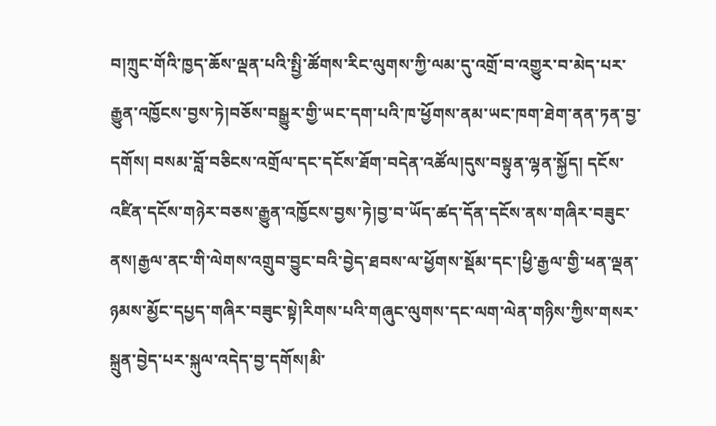བ།ཀྲུང་གོའི་ཁྱད་ཆོས་ལྡན་པའི་སྤྱི་ཚོགས་རིང་ལུགས་ཀྱི་ལམ་དུ་འགྲོ་བ་འགྱུར་བ་མེད་པར་རྒྱུན་འཁྱོངས་བྱས་ཏེ།བཅོས་བསྒྱུར་གྱི་ཡང་དག་པའི་ཁ་ཕྱོགས་ནམ་ཡང་ཁག་ཐེག་ནན་ཏན་བྱ་དགོས། བསམ་བློ་བཅིངས་འགྲོལ་དང་དངོས་ཐོག་བདེན་འཚོལ།དུས་བསྟུན་ལྷན་སྐྱོད། དངོས་འཛིན་དངོས་གཉེར་བཅས་རྒྱུན་འཁྱོངས་བྱས་ཏེ།བྱ་བ་ཡོད་ཚད་དོན་དངོས་ནས་གཞིར་བཟུང་ནས།རྒྱལ་ནང་གི་ལེགས་འགྲུབ་བྱུང་བའི་བྱེད་ཐབས་ལ་ཕྱོགས་སྡོམ་དང་།ཕྱི་རྒྱལ་གྱི་ཕན་ལྡན་ཉམས་མྱོང་དཔྱད་གཞིར་བཟུང་སྟེ།རིགས་པའི་གཞུང་ལུགས་དང་ལག་ལེན་གཉིས་ཀྱིས་གསར་སྐྲུན་བྱེད་པར་སྐུལ་འདེད་བྱ་དགོས།མི་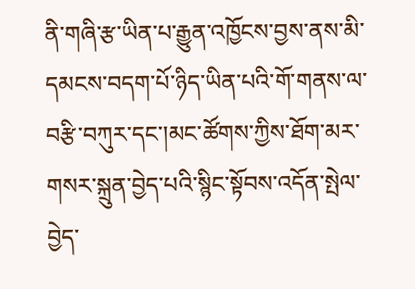ནི་གཞི་རྩ་ཡིན་པ་རྒྱུན་འཁྱོངས་བྱས་ནས་མི་དམངས་བདག་པོ་ཉིད་ཡིན་པའི་གོ་གནས་ལ་བརྩི་བཀུར་དང་།མང་ཚོགས་ཀྱིས་ཐོག་མར་གསར་སྐྲུན་བྱེད་པའི་སྙིང་སྟོབས་འདོན་སྤེལ་བྱེད་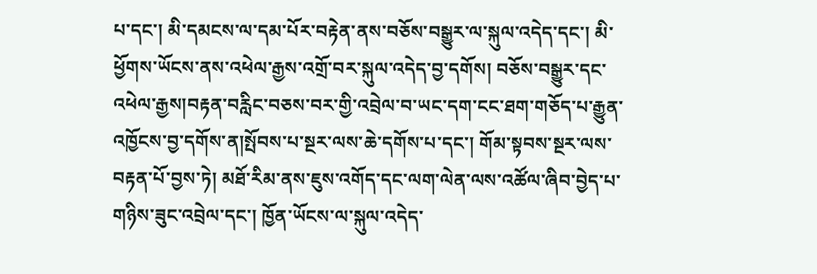པ་དང་། མི་དམངས་ལ་དམ་པོར་བརྟེན་ནས་བཅོས་བསྒྱུར་ལ་སྐུལ་འདེད་དང་། མི་ཕྱོགས་ཡོངས་ནས་འཕེལ་རྒྱས་འགྲོ་བར་སྐུལ་འདེད་བྱ་དགོས། བཅོས་བསྒྱུར་དང་འཕེལ་རྒྱས།བརྟན་བརླིང་བཅས་བར་གྱི་འབྲེལ་བ་ཡང་དག་ངང་ཐག་གཅོད་པ་རྒྱུན་འཁྱོངས་བྱ་དགོས་ན།སྤོབས་པ་སྔར་ལས་ཆེ་དགོས་པ་དང་། གོམ་སྟབས་སྔར་ལས་བརྟན་པོ་བྱས་ཏེ། མཐོ་རིམ་ནས་ཇུས་འགོད་དང་ལག་ལེན་ལས་འཚོལ་ཞིབ་བྱེད་པ་གཉིས་ཟུང་འབྲེལ་དང་། ཁྱོན་ཡོངས་ལ་སྐུལ་འདེད་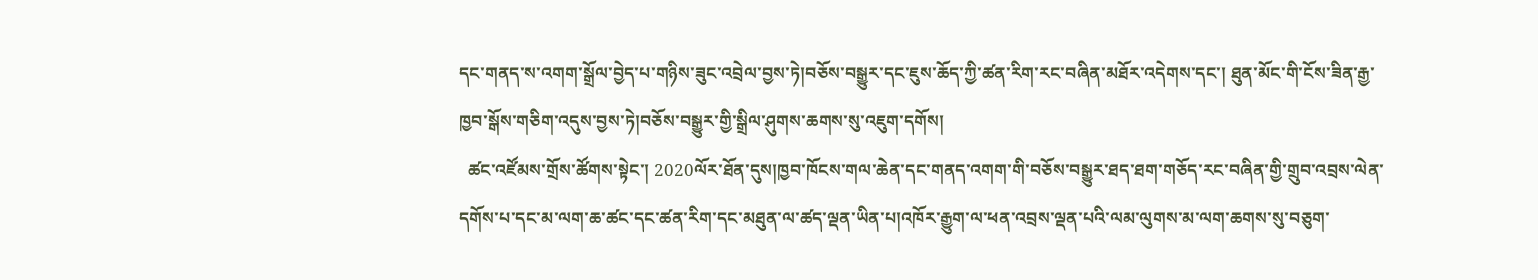དང་གནད་ས་འགག་སྒྲོལ་བྱེད་པ་གཉིས་ཟུང་འབྲེལ་བྱས་ཏེ།བཅོས་བསྒྱུར་དང་ཇུས་ཆོད་ཀྱི་ཚན་རིག་རང་བཞིན་མཐོར་འདེགས་དང་། ཐུན་མོང་གི་ངོས་ཟིན་རྒྱ་ཁྱབ་སྒོས་གཅིག་འདུས་བྱས་ཏེ།བཅོས་བསྒྱུར་གྱི་སྒྲིལ་ཤུགས་ཆགས་སུ་འཇུག་དགོས།
  ཚང་འཛོམས་གྲོས་ཚོགས་སྟེང་། 2020ལོར་ཐོན་དུས།ཁྱབ་ཁོངས་གལ་ཆེན་དང་གནད་འགག་གི་བཅོས་བསྒྱུར་ཐད་ཐག་གཅོད་རང་བཞིན་གྱི་གྲུབ་འབྲས་ལེན་དགོས་པ་དང་མ་ལག་ཆ་ཚང་དང་ཚན་རིག་དང་མཐུན་ལ་ཚད་ལྡན་ཡིན་པ།འཁོར་རྒྱུག་ལ་ཕན་འབྲས་ལྡན་པའི་ལམ་ལུགས་མ་ལག་ཆགས་སུ་བཅུག་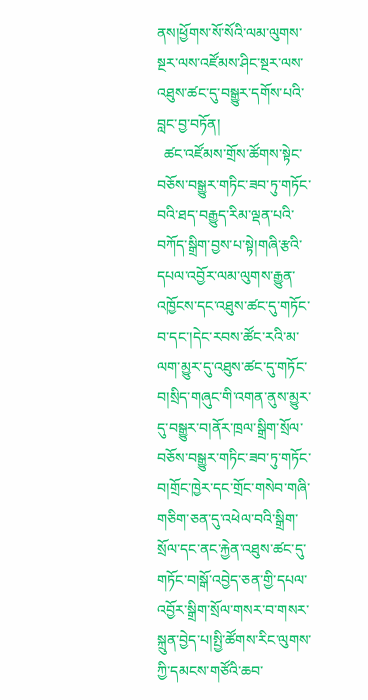ནས།ཕྱོགས་སོ་སོའི་ལམ་ལུགས་སྔར་ལས་འཛོམས་ཤིང་སྔར་ལས་འཐུས་ཚང་དུ་བསྒྱུར་དགོས་པའི་བླང་བྱ་བཏོན།
  ཚང་འཛོམས་གྲོས་ཚོགས་སྟེང་བཅོས་བསྒྱུར་གཏིང་ཟབ་ཏུ་གཏོང་བའི་ཐད་བརྒྱུད་རིམ་ལྡན་པའི་བཀོད་སྒྲིག་བྱས་པ་སྟེ།གཞི་རྩའི་དཔལ་འབྱོར་ལམ་ལུགས་རྒྱུན་འཁྱོངས་དང་འཐུས་ཚང་དུ་གཏོང་བ་དང་།དེང་རབས་ཚོང་རའི་མ་ལག་མྱུར་དུ་འཐུས་ཚང་དུ་གཏོང་བ།སྲིད་གཞུང་གི་འགན་ནུས་མྱུར་དུ་བསྒྱུར་བ།ནོར་ཁྲལ་སྒྲིག་སྲོལ་བཅོས་བསྒྱུར་གཏིང་ཟབ་ཏུ་གཏོང་བ།གྲོང་ཁྱེར་དང་གྲོང་གསེབ་གཞི་གཅིག་ཅན་དུ་འཕེལ་བའི་སྒྲིག་སྲོལ་དང་ནང་རྐྱེན་འཐུས་ཚང་དུ་གཏོང་བ།སྒོ་འབྱེད་ཅན་གྱི་དཔལ་འབྱོར་སྒྲིག་སྲོལ་གསར་བ་གསར་སྐྲུན་བྱེད་པ།སྤྱི་ཚོགས་རིང་ལུགས་ཀྱི་དམངས་གཙོའི་ཆབ་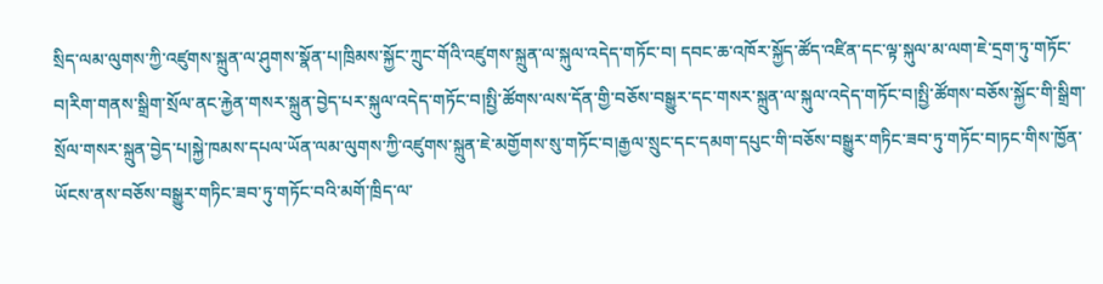སྲིད་ལམ་ལུགས་ཀྱི་འཛུགས་སྐྲུན་ལ་ཤུགས་སྣོན་པ།ཁྲིམས་སྐྱོང་ཀྲུང་གོའི་འཛུགས་སྐྲུན་ལ་སྐུལ་འདེད་གཏོང་བ། དབང་ཆ་འཁོར་སྐྱོད་ཚོད་འཛིན་དང་ལྟ་སྐུལ་མ་ལག་ཇེ་དྲག་ཏུ་གཏོང་བ།རིག་གནས་སྒྲིག་སྲོལ་ནང་རྐྱེན་གསར་སྐྲུན་བྱེད་པར་སྐུལ་འདེད་གཏོང་བ།སྤྱི་ཚོགས་ལས་དོན་གྱི་བཅོས་བསྒྱུར་དང་གསར་སྐྲུན་ལ་སྐུལ་འདེད་གཏོང་བ།སྤྱི་ཚོགས་བཅོས་སྐྱོང་གི་སྒྲིག་སྲོལ་གསར་སྐྲུན་བྱེད་པ།སྐྱེ་ཁམས་དཔལ་ཡོན་ལམ་ལུགས་ཀྱི་འཛུགས་སྐྲུན་ཇེ་མགྱོགས་སུ་གཏོང་བ།རྒྱལ་སྲུང་དང་དམག་དཔུང་གི་བཅོས་བསྒྱུར་གཏིང་ཟབ་ཏུ་གཏོང་བ།ཏང་གིས་ཁྱོན་ཡོངས་ནས་བཅོས་བསྒྱུར་གཏིང་ཟབ་ཏུ་གཏོང་བའི་མགོ་ཁྲིད་ལ་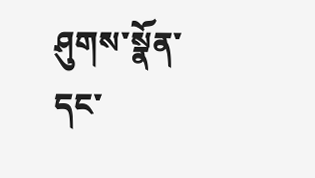ཤུགས་སྣོན་དང་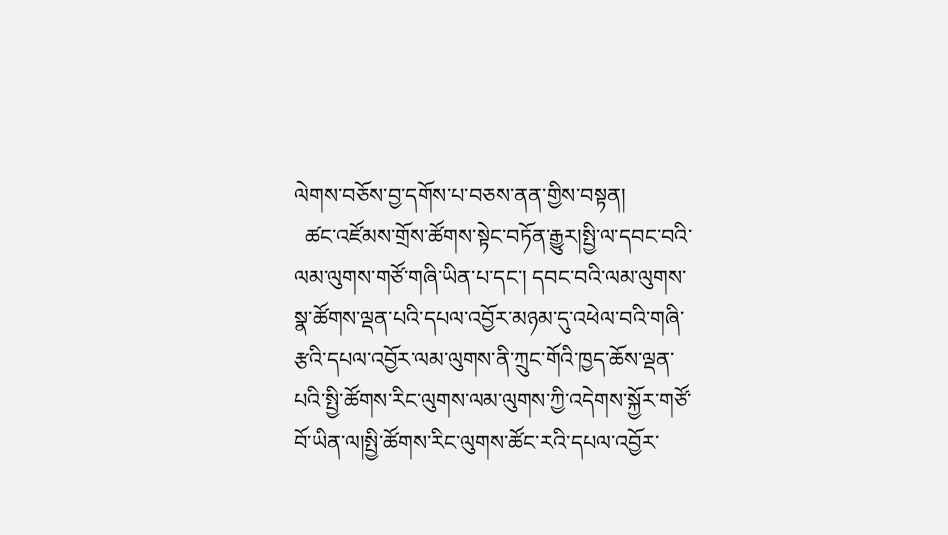ལེགས་བཅོས་བྱ་དགོས་པ་བཅས་ནན་གྱིས་བསྟན།
  ཚང་འཛོམས་གྲོས་ཚོགས་སྟེང་བཏོན་རྒྱུར།སྤྱི་ལ་དབང་བའི་ལམ་ལུགས་གཙོ་གཞི་ཡིན་པ་དང་། དབང་བའི་ལམ་ལུགས་སྣ་ཚོགས་ལྡན་པའི་དཔལ་འབྱོར་མཉམ་དུ་འཕེལ་བའི་གཞི་རྩའི་དཔལ་འབྱོར་ལམ་ལུགས་ནི་ཀྲུང་གོའི་ཁྱད་ཆོས་ལྡན་པའི་སྤྱི་ཚོགས་རིང་ལུགས་ལམ་ལུགས་ཀྱི་འདེགས་སྐྱོར་གཙོ་བོ་ཡིན་ལ།སྤྱི་ཚོགས་རིང་ལུགས་ཚོང་རའི་དཔལ་འབྱོར་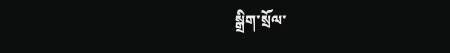སྒྲིག་སྲོལ་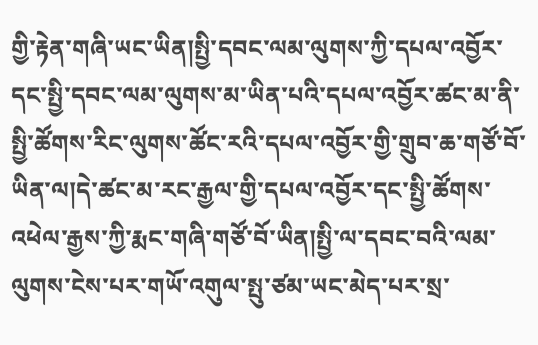གྱི་རྟེན་གཞི་ཡང་ཡིན།སྤྱི་དབང་ལམ་ལུགས་ཀྱི་དཔལ་འབྱོར་དང་སྤྱི་དབང་ལམ་ལུགས་མ་ཡིན་པའི་དཔལ་འབྱོར་ཚང་མ་ནི་སྤྱི་ཚོགས་རིང་ལུགས་ཚོང་རའི་དཔལ་འབྱོར་གྱི་གྲུབ་ཆ་གཙོ་བོ་ཡིན་ལ།དེ་ཚང་མ་རང་རྒྱལ་གྱི་དཔལ་འབྱོར་དང་སྤྱི་ཚོགས་འཕེལ་རྒྱས་ཀྱི་རྨང་གཞི་གཙོ་བོ་ཡིན།སྤྱི་ལ་དབང་བའི་ལམ་ལུགས་ངེས་པར་གཡོ་འགུལ་སྤུ་ཙམ་ཡང་མེད་པར་སྲ་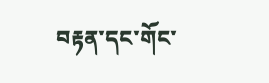བརྟན་དང་གོང་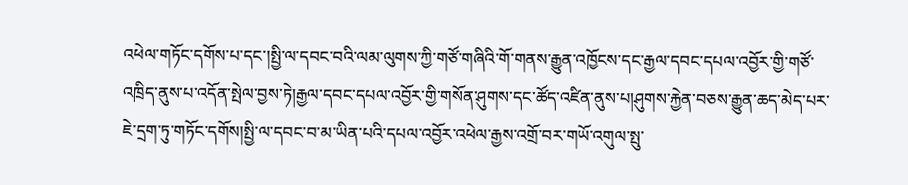འཕེལ་གཏོང་དགོས་པ་དང་།སྤྱི་ལ་དབང་བའི་ལམ་ལུགས་ཀྱི་གཙོ་གཞིའི་གོ་གནས་རྒྱུན་འཁྱོངས་དང་རྒྱལ་དབང་དཔལ་འབྱོར་གྱི་གཙོ་འཁྲིད་ནུས་པ་འདོན་སྤེལ་བྱས་ཏེ།རྒྱལ་དབང་དཔལ་འབྱོར་གྱི་གསོན་ཤུགས་དང་ཚོད་འཛིན་ནུས་པ།ཤུགས་རྐྱེན་བཅས་རྒྱུན་ཆད་མེད་པར་ཇེ་དྲག་ཏུ་གཏོང་དགོས།སྤྱི་ལ་དབང་བ་མ་ཡིན་པའི་དཔལ་འབྱོར་འཕེལ་རྒྱས་འགྲོ་བར་གཡོ་འགུལ་སྤུ་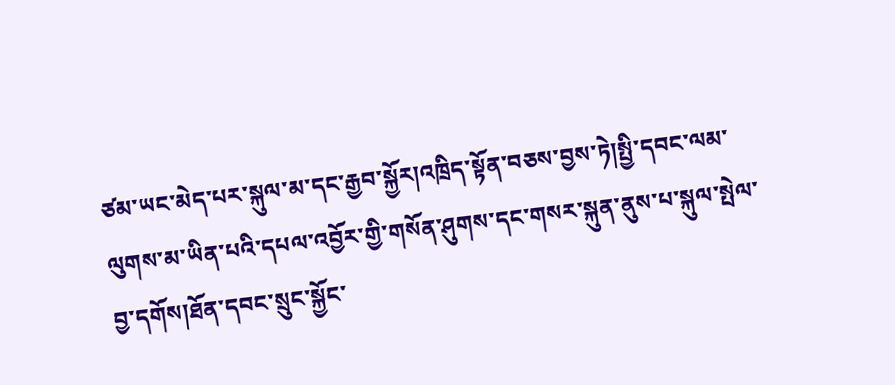ཙམ་ཡང་མེད་པར་སྐུལ་མ་དང་རྒྱབ་སྐྱོར།འཁྲིད་སྟོན་བཅས་བྱས་ཏེ།སྤྱི་དབང་ལམ་ལུགས་མ་ཡིན་པའི་དཔལ་འབྱོར་གྱི་གསོན་ཤུགས་དང་གསར་སྐུན་ནུས་པ་སྐུལ་སྤེལ་བྱ་དགོས།ཐོན་དབང་སྲུང་སྐྱོང་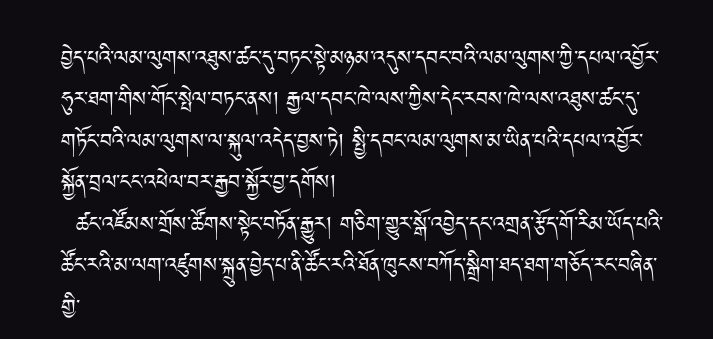བྱེད་པའི་ལམ་ལུགས་འཐུས་ཚང་དུ་བཏང་སྟེ་མཉམ་འདུས་དབང་བའི་ལམ་ལུགས་ཀྱི་དཔལ་འབྱོར་ཧུར་ཐག་གིས་གོང་སྤེལ་བཏང་ནས། རྒྱལ་དབང་ཁེ་ལས་ཀྱིས་དེང་རབས་ཁེ་ལས་འཐུས་ཚང་དུ་གཏོང་བའི་ལམ་ལུགས་ལ་སྐུལ་འདེད་བྱས་ཏེ། སྤྱི་དབང་ལམ་ལུགས་མ་ཡིན་པའི་དཔལ་འབྱོར་སྐྱོན་བྲལ་ངང་འཕེལ་བར་རྒྱབ་སྐྱོར་བྱ་དགོས།
  ཚང་འཛོམས་གྲོས་ཚོགས་སྟེང་བཏོན་རྒྱུར། གཅིག་གྱུར་སྒོ་འབྱེད་དང་འགྲན་རྩོད་གོ་རིམ་ཡོད་པའི་ཚོང་རའི་མ་ལག་འཛུགས་སྐྲུན་བྱེད་པ་ནི་ཚོང་རའི་ཐོན་ཁུངས་བཀོད་སྒྲིག་ཐད་ཐག་གཅོད་རང་བཞིན་གྱི་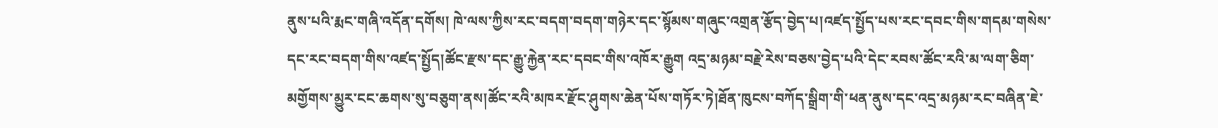ནུས་པའི་རྨང་གཞི་འདོན་དགོས། ཁེ་ལས་ཀྱིས་རང་བདག་བདག་གཉེར་དང་སྙོམས་གཞུང་འགྲན་རྩོད་བྱེད་པ།འཛད་སྤྱོད་པས་རང་དབང་གིས་གདམ་གསེས་དང་རང་བདག་གིས་འཛད་སྤྱོད།ཚོང་རྫས་དང་རྒྱུ་རྐྱེན་རང་དབང་གིས་འཁོར་རྒྱུག འདྲ་མཉམ་བརྗེ་རེས་བཅས་བྱེད་པའི་དེང་རབས་ཚོང་རའི་མ་ལག་ཅིག་མགྱོགས་མྱུར་ངང་ཆགས་སུ་བཅུག་ནས།ཚོང་རའི་མཁར་རྫོང་ཤུགས་ཆེན་པོས་གཏོར་ཏེ།ཐོན་ཁུངས་བཀོད་སྒྲིག་གི་ཕན་ནུས་དང་འདྲ་མཉམ་རང་བཞིན་ཇེ་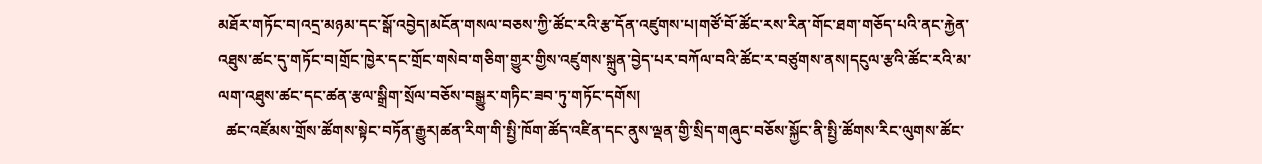མཐོར་གཏོང་བ།འདྲ་མཉམ་དང་སྒོ་འབྱེད།མངོན་གསལ་བཅས་ཀྱི་ཚོང་རའི་རྩ་དོན་འཛུགས་པ།གཙོ་བོ་ཚོང་རས་རིན་གོང་ཐག་གཅོད་པའི་ནང་རྐྱེན་འཐུས་ཚང་དུ་གཏོང་བ།གྲོང་ཁྱེར་དང་གྲོང་གསེབ་གཅིག་གྱུར་གྱིས་འཛུགས་སྐྲུན་བྱེད་པར་བཀོལ་བའི་ཚོང་ར་བཙུགས་ནས།དངུལ་རྩའི་ཚོང་རའི་མ་ལག་འཐུས་ཚང་དང་ཚན་རྩལ་སྒྲིག་སྲོལ་བཅོས་བསྒྱུར་གཏིང་ཟབ་ཏུ་གཏོང་དགོས།
  ཚང་འཛོམས་གྲོས་ཚོགས་སྟེང་བཏོན་རྒྱུར།ཚན་རིག་གི་སྤྱི་ཁོག་ཚོད་འཛིན་དང་ནུས་ལྡན་གྱི་སྲིད་གཞུང་བཅོས་སྐྱོང་ནི་སྤྱི་ཚོགས་རིང་ལུགས་ཚོང་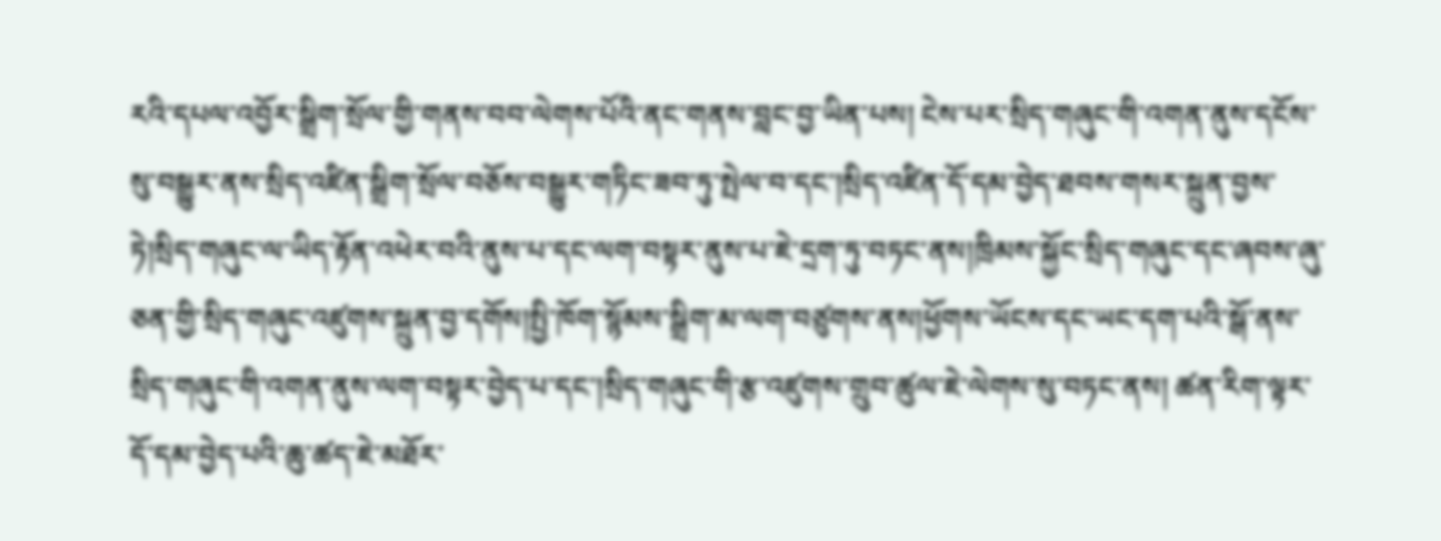རའི་དཔལ་འབྱོར་སྒྲིག་སྲོལ་གྱི་གནས་བབ་ལེགས་པོའི་ནང་གནས་བླང་བྱ་ཡིན་པས། ངེས་པར་སྲིད་གཞུང་གི་འགན་ནུས་དངོས་སུ་བསྒྱུར་ནས་སྲིད་འཛིན་སྒྲིག་སྲོལ་བཅོས་བསྒྱུར་གཏིང་ཟབ་ཏུ་སྤེལ་བ་དང་།སྲིད་འཛིན་དོ་དམ་བྱེད་ཐབས་གསར་སྐྲུན་བྱས་ཏེ།སྲིད་གཞུང་ལ་ཡིད་རྟོན་འཕེར་བའི་ནུས་པ་དང་ལག་བསྟར་ནུས་པ་ཇེ་དྲག་ཏུ་བཏང་ནས།ཁྲིམས་སྐྱོང་སྲིད་གཞུང་དང་ཞབས་ཞུ་ཅན་གྱི་སྲིད་གཞུང་འཛུགས་སྐྲུན་བྱ་དགོས།སྤྱི་ཁོག་སྙོམས་སྒྲིག་མ་ལག་བཙུགས་ནས།ཕྱོགས་ཡོངས་དང་ཡང་དག་པའི་སྒོ་ནས་སྲིད་གཞུང་གི་འགན་ནུས་ལག་བསྟར་བྱེད་པ་དང་།སྲིད་གཞུང་གི་རྩ་འཛུགས་གྲུབ་ཚུལ་ཇེ་ལེགས་སུ་བཏང་ནས། ཚན་རིག་ལྟར་དོ་དམ་བྱེད་པའི་ཆུ་ཚད་ཇེ་མཐོར་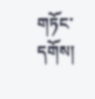གཏོང་དགོས།